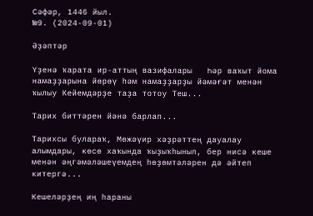Сәфәр, 1446 йыл.
№9. (2024-09-01)

Әҙәптәр

Үҙенә ҡарата ир-аттың вазифалары   Һәр ваҡыт йома намаҙҙарына йөрөү һәм намаҙҙарҙы йәмәғәт менән ҡылыу Кейемдәрҙе таҙа тотоу Теш...

Тарих биттәрен йәнә барлап...

Тарихсы булараҡ, Мөжәүир хәҙрәттең дауалау алымдары, көсө хаҡында ҡыҙыҡһынып, бер нисә кеше менән әңгәмәләшеүемдең һөҙөмтәләрен дә әйтеп китергә...

Кешеләрҙең иң һараны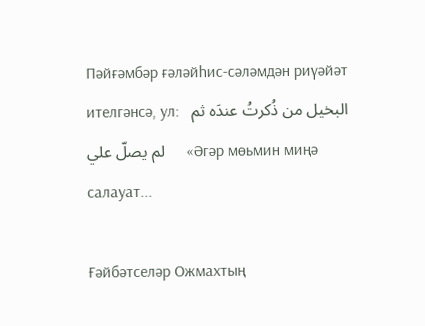Пәйғәмбәр ғәләйһис-сәләмдән риүәйәт ителгәнсә, ул:   البخيل من ذُكرتُ عندَه ثم لم يصلّ علي     «Әгәр мөьмин миңә салауат...

Ғәйбәтселәр Ожмахтың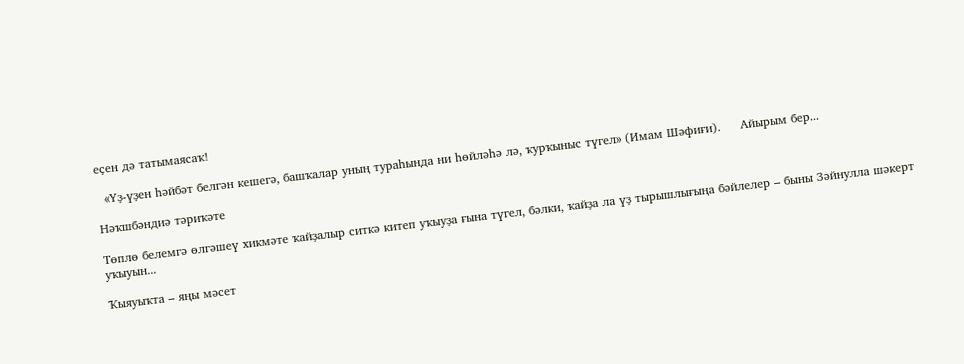еҫен дә татымаясаҡ!

  «Үҙ-үҙен һәйбәт белгән кешегә, башҡалар уның тураһында ни һөйләһә лә, ҡурҡыныс түгел» (Имам Шәфиғи).     Айырым бер...

Нәҡшбәндиә тәриҡәте

Төплө белемгә өлгәшеү хикмәте ҡайҙалыр ситкә китеп уҡыуҙа ғына түгел, бәлки, ҡайҙа ла үҙ тырышлығыңа бәйлелер – быны Зәйнулла шәкерт уҡыуын...

Ҡыяуыҡта – яңы мәсет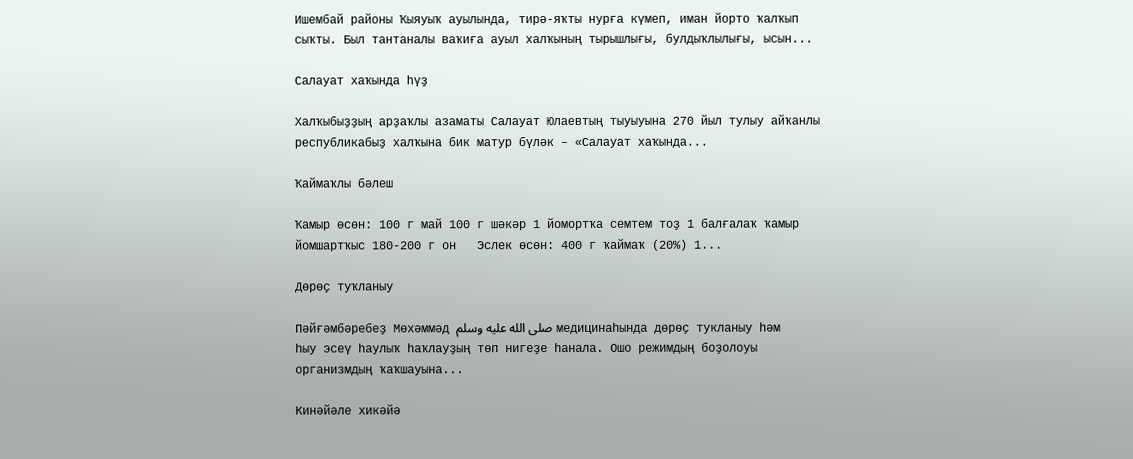Ишембай районы Ҡыяуыҡ ауылында, тирә-яҡты нурға күмеп, иман йорто ҡалҡып сыҡты. Был тантаналы ваҡиға ауыл халҡының тырышлығы, булдыҡлылығы, ысын...

Салауат хаҡында һүҙ

Халҡыбыҙҙың арҙаҡлы азаматы Салауат Юлаевтың тыуыуына 270 йыл тулыу айҡанлы республикабыҙ халҡына бик матур бүләк – «Салауат хаҡында...

Ҡаймаҡлы бәлеш

Ҡамыр өсөн: 100 г май 100 г шәкәр 1 йомортҡа семтем тоҙ 1 балғалаҡ ҡамыр йомшартҡыс 180-200 г он   Эслек өсөн: 400 г ҡаймаҡ (20%) 1...

Дөрөҫ туҡланыу

Пәйғәмбәребеҙ Мөхәммәд صلى الله عليه وسلم медицинаһында дөрөҫ тукланыу һәм һыу эсеү һаулыҡ һаҡлауҙың төп нигеҙе һанала. Ошо режимдың боҙолоуы организмдың ҡаҡшауына...

Кинәйәле хикәйә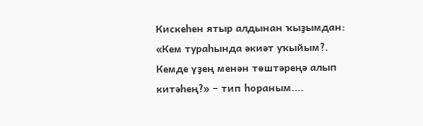Кискеһен ятыр алдынан ҡыҙымдан: «Кем тураһында әкиәт уҡыйым?. Кемде үҙең менән төштәреңә алып китәһең?» − тип һораным....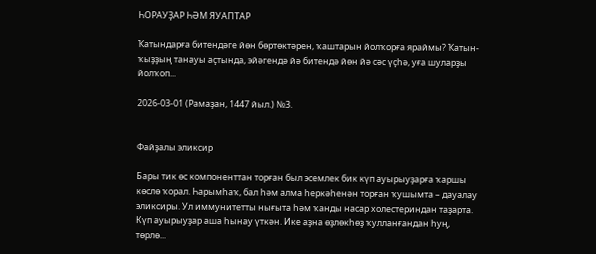ҺОРАУҘАР ҺӘМ ЯУАПТАР

Ҡатындарға битендәге йөн бөртөктәрен, ҡаштарын йолҡорға яраймы? Ҡатын-ҡыҙҙың танауы аҫтында, эйәгендә йә битендә йөн йә сәс үҫһә, уға шуларҙы йолҡоп...

2026-03-01 (Рамаҙан, 1447 йыл.) №3.


Файҙалы эликсир

Бары тик өс компоненттан торған был эсемлек бик күп ауырыуҙарға ҡаршы көслө ҡорал. Һарымһаҡ, бал һәм алма һеркәһенән торған ҡушымта – дауалау эликсиры. Ул иммунитетты нығыта һәм ҡанды насар холестериндан таҙарта. Күп ауырыуҙар аша һынау үткән. Ике аҙна өҙлөкһөҙ ҡулланғандан һуң, төрлө...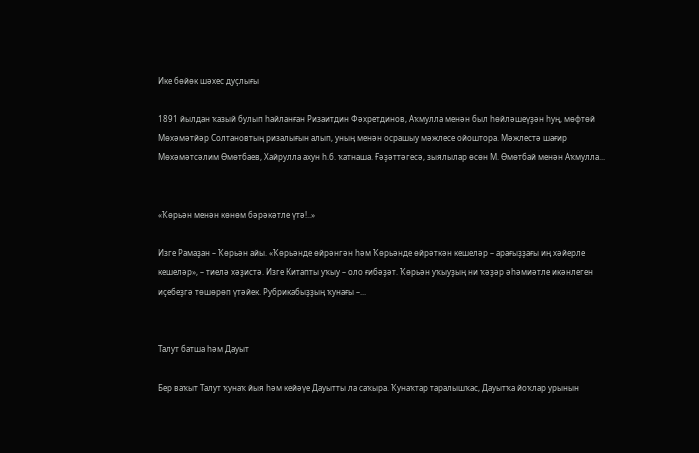Ике бөйөк шәхес дуҫлығы

1891 йылдан ҡазый булып һайланған Ризаитдин Фәхретдинов, Аҡмулла менән был һөйләшеүҙән һуң, мөфтөй Мөхәмәтйәр Солтановтың ризалығын алып, уның менән осрашыу мәжлесе ойоштора. Мәжлестә шағир Мөхәмәтсәлим Өмөтбаев, Хайрулла ахун һ.б. ҡатнаша. Ғәҙәттәгесә, зыялылар өсөн М. Өмөтбай менән Аҡмулла...


«Ҡөрьән менән көнөм бәрәкәтле үтә!..»

Изге Рамаҙан – Ҡөрьән айы. «Ҡөрьәнде өйрәнгән һәм Ҡөрьәнде өйрәткән кешеләр – арағыҙҙағы иң хәйерле кешеләр», – тиелә хәҙистә. Изге Китапты уҡыу – оло ғибәҙәт. Ҡөрьән уҡыуҙың ни ҡәҙәр әһәмиәтле икәнлеген иҫебеҙгә төшөрөп үтәйек. Рубрикабыҙҙың ҡунағы –...


Талут батша һәм Дауыт

Бер ваҡыт Талут ҡунаҡ йыя һәм кейәүе Дауытты ла саҡыра. Ҡунаҡтар таралышҡас, Дауытҡа йоҡлар урынын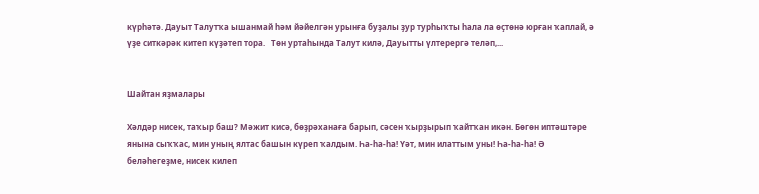күрһәтә. Дауыт Талутҡа ышанмай һәм йәйелгән урынға буҙалы ҙур турһыҡты һала ла өҫтөнә юрған ҡаплай, ә үҙе ситкәрәк китеп күҙәтеп тора.   Төн уртаһында Талут килә, Дауытты үлтерергә теләп,...


Шайтан яҙмалары

Хәлдәр нисек, таҡыр баш? Мәжит кисә, бөҙрәханаға барып, сәсен ҡырҙырып ҡайтҡан икән. Бөгөн иптәштәре янына сыҡҡас, мин уның ялтас башын күреп ҡалдым. Һа-һа-һа! Үәт, мин илаттым уны! Һа-һа-һа! Ә беләһегеҙме, нисек килеп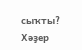сыҡты? Хәҙер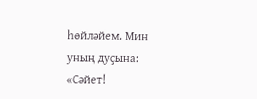һөйләйем. Мин уның дуҫына: «Сәйет!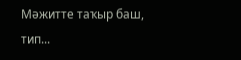Мәжитте таҡыр баш, тип...